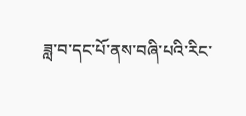ཟླ་བ་དང་པོ་ནས་བཞི་པའི་རིང་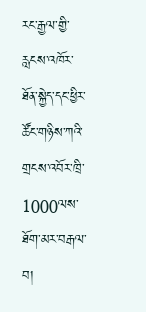རང་རྒྱལ་གྱི་རླངས་འཁོར་ཐོན་སྐྱེད་དང་ཕྱིར་ཚོང་གཉིས་ཀའི་གྲངས་འབོར་ཁྲི་1000ལས་ཐོག་མར་བརྒལ་བ།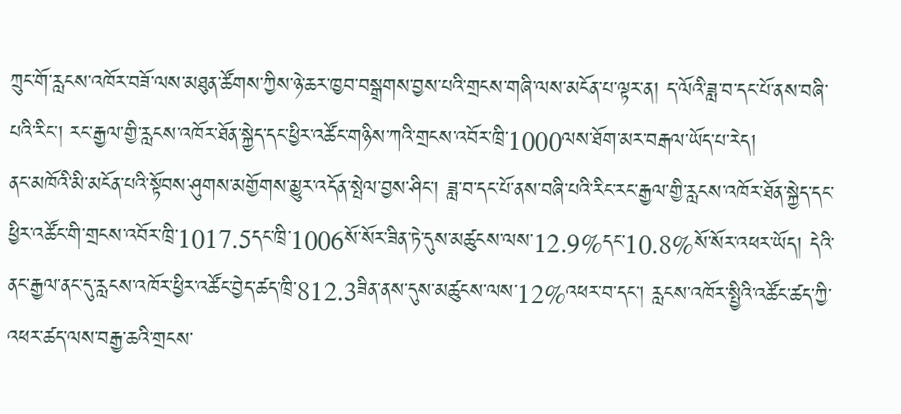ཀྲུང་གོ་རླངས་འཁོར་བཟོ་ལས་མཐུན་ཚོགས་ཀྱིས་ཉེ་ཆར་ཁྱབ་བསྒྲགས་བྱས་པའི་གྲངས་གཞི་ལས་མངོན་པ་ལྟར་ན། ད་ལོའི་ཟླ་བ་དང་པོ་ནས་བཞི་པའི་རིང་། རང་རྒྱལ་གྱི་རླངས་འཁོར་ཐོན་སྐྱེད་དང་ཕྱིར་འཚོང་གཉིས་ཀའི་གྲངས་འབོར་ཁྲི་1000ལས་ཐོག་མར་བརྒལ་ཡོད་པ་རེད།
ནང་མཁོའི་མི་མངོན་པའི་སྟོབས་ཤུགས་མགྱོགས་མྱུར་འདོན་སྤེལ་བྱས་ཤིང་། ཟླ་བ་དང་པོ་ནས་བཞི་པའི་རིང་རང་རྒྱལ་གྱི་རླངས་འཁོར་ཐོན་སྐྱེད་དང་ཕྱིར་འཚོང་གི་གྲངས་འབོར་ཁྲི་1017.5དང་ཁྲི་1006སོ་སོར་ཟིན་ཏེ་དུས་མཚུངས་ལས་12.9%དང་10.8%སོ་སོར་འཕར་ཡོད། དེའི་ནང་རྒྱལ་ནང་དུ་རླངས་འཁོར་ཕྱིར་འཚོང་བྱེད་ཚད་ཁྲི་812.3ཟིན་ནས་དུས་མཚུངས་ལས་12%འཕར་བ་དང་། རླངས་འཁོར་སྤྱིའི་འཚོང་ཚད་ཀྱི་འཕར་ཚད་ལས་བརྒྱ་ཆའི་གྲངས་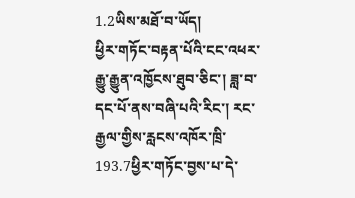1.2ཡིས་མཐོ་བ་ཡོད།
ཕྱིར་གཏོང་བརྟན་པོའི་ངང་འཕར་རྒྱུ་རྒྱུན་འཁྱོངས་ཐུབ་ཅིང་། ཟླ་བ་དང་པོ་ནས་བཞི་པའི་རིང་། རང་རྒྱལ་གྱིས་རླངས་འཁོར་ཁྲི་193.7ཕྱིར་གཏོང་བྱས་པ་དེ་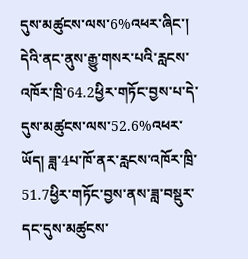དུས་མཚུངས་ལས་6%འཕར་ཞིང་། དེའི་ནང་ནུས་རྒྱུ་གསར་པའི་རླངས་འཁོར་ཁྲི་64.2ཕྱིར་གཏོང་བྱས་པ་དེ་དུས་མཚུངས་ལས་52.6%འཕར་ཡོད། ཟླ་4པ་ཁོ་ནར་རླངས་འཁོར་ཁྲི་51.7ཕྱིར་གཏོང་བྱས་ནས་ཟླ་བསྡུར་དང་དུས་མཚུངས་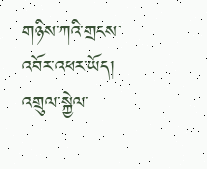གཉིས་ཀའི་གྲངས་འབོར་འཕར་ཡོད།
འགྲུལ་སྐྱེལ་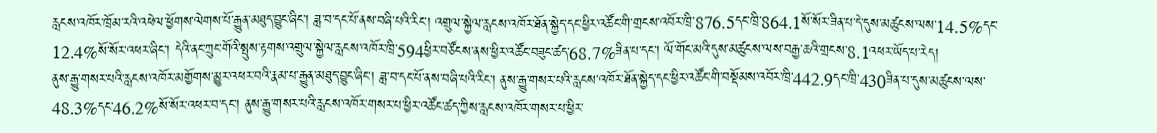རླངས་འཁོར་ཁྲོམ་རའི་འཕེལ་ཕྱོགས་ལེགས་པོ་རྒྱུན་མཐུད་བྱུང་ཞིང་། ཟླ་བ་དང་པོ་ནས་བཞི་པའི་རིང་། འགྲུལ་སྐྱེལ་རླངས་འཁོར་ཐོན་སྐྱེད་དང་ཕྱིར་འཚོང་གི་གྲངས་འབོར་ཁྲི་876.5དང་ཁྲི་864.1སོ་སོར་ཟིན་པ་དེ་དུས་མཚུངས་ལས་14.5%དང་12.4%སོ་སོར་འཕར་ཞིང་། དེའི་ནང་ཀྲུང་གོའི་སྤུས་རྟགས་འགྲུལ་སྐྱེལ་རླངས་འཁོར་ཁྲི་594ཕྱིར་བཙོངས་ནས་ཕྱིར་འཚོང་བཟུང་ཚད་68.7%ཟིན་པ་དང་། ལོ་གོང་མའི་དུས་མཚུངས་ལས་བརྒྱ་ཆའི་གྲངས་8.1འཕར་ཡོད་པ་རེད།
ནུས་རྒྱུ་གསར་པའི་རླངས་འཁོར་མགྱོགས་མྱུར་འཕར་བའི་རྣམ་པ་རྒྱུན་མཐུད་བྱུང་ཞིང་། ཟླ་བ་དང་པོ་ནས་བཞི་པའི་རིང་། ནུས་རྒྱུ་གསར་པའི་རླངས་འཁོར་ཐོན་སྐྱེད་དང་ཕྱིར་འཚོང་གི་བསྡོམས་འབོར་ཁྲི་442.9དང་ཁྲི་430ཟིན་པ་དུས་མཚུངས་ལས་48.3%དང་46.2%སོ་སོར་འཕར་བ་དང་། ནུས་རྒྱུ་གསར་པའི་རླངས་འཁོར་གསར་པ་ཕྱིར་འཚོང་ཚད་ཀྱིས་རླངས་འཁོར་གསར་པ་ཕྱིར་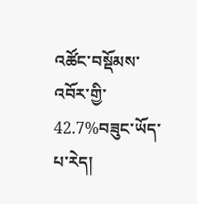འཚོང་བསྡོམས་འབོར་གྱི་42.7%བཟུང་ཡོད་པ་རེད།